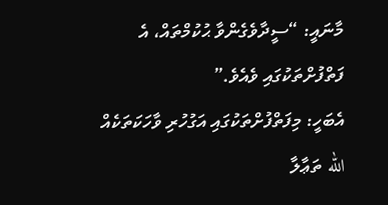މާނައީ: “ސީދާވެގެންވާ ޙުކުމްތައް، އެ ފަތްފުށްތަކުގައި ވެއެވެ.”
އެބަހީ: މިފަތްފުށްތަކުގައި އަގުހުރި ވާހަކަތަކެއް الله ތަޢާލާ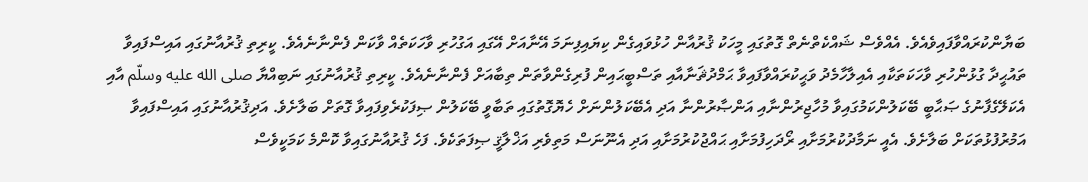ބަޔާންކުރައްވާފައިވެއެވެ. އެއްވެސް ޝައްކެތްނެތް ގޮތުގައި މީހަކު ޤުރުއާން ހުޅުވައިގެން ކިޔައިފިނަމަ އޭނާއަށް އޭގައި އަގުހުރި ވާހަކަތެއް ވާކަން ފެންނާނެއެވެ. ކީރިތި ޤުރުއާނުގައި އައިސްފައިވާ ތައުޙީދާ ގުޅުންހުރި ވާހަކަތަކާއި އެއިލާހާމެދު ވަޙީކުރައްވާފައިވާ ޙަމްދުޘަނާއާއި ތަސްބީޙައިން ފުރިގެންވާތަން ތިބާއަށް ފެންނާނެއެވެ. ކީރިތި ޤުރުއާނުގައި ނަބިއްޔާ صلى الله عليه وسلّم އާއި އެކަލޭގެފާނުގެ ޞަޙާބީ ބޭކަލުންކަމުގައިވާ މުހާޖިރުންނާއި އަންޞާރުންނާ އަދި އެބޭކަލުންނަށް ހެޔޮގޮތުގައި ތަބާވީ ބޭކަލުން ޞިފަކުރެވިފައިވާ ގޮތަށް ބަލާށެވެ. އަދިޤުރުއާނުގައި އައިސްފައިވާ އަމުރުފުޅުތަކަށް ބަލާށެވެ. އެއީ ނަމާދުކުރުމަށާއި ރޯދަހިފުމަށާއި ޙައްޖުކުރުމަށާއި އަދި އެނޫނަސް މަތިވެރި އަޚްލާޤީ ޞިފަތަކެވެ. ފަހެ ޤުރުއާނުގައިވާ ކޮންމެ ކަމަކީވެސް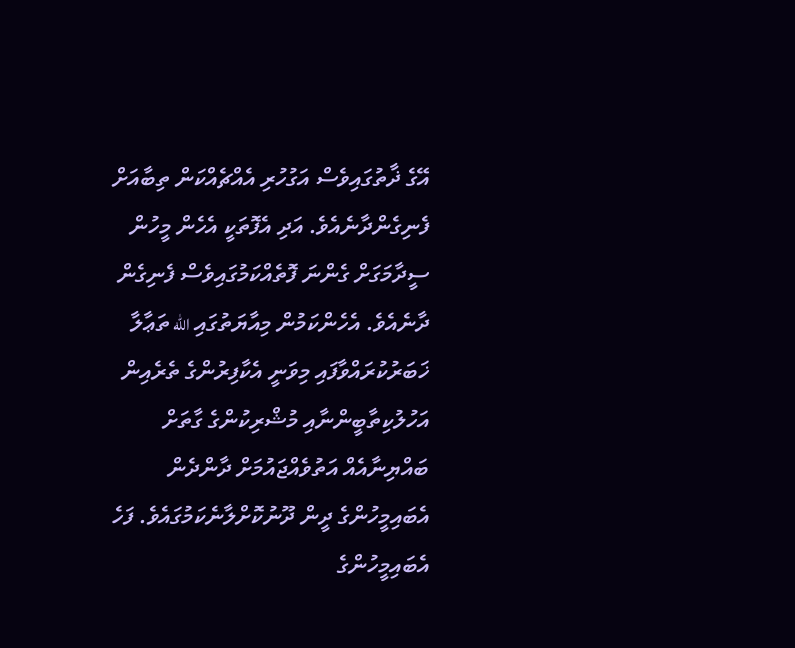އޭގެ ޛާތުގައިވެސް އަގުހުރި އެއްޗެއްކަން ތިބާއަށް ފެނިގެންދާނެއެވެ. އަދި އެފޮތަކީ އެހެން މީހުން ސީދާމަގަށް ގެންނަ ފޮތެއްކަމުގައިވެސް ފެނިގެން ދާނެއެވެ. އެހެންކަމުން މިއާޔަތުގައި الله ތަޢާލާ ޚަބަރުކުރައްވާފައި މިވަނީ އެކާފިރުންގެ ތެރެއިން އަހުލުކިތާބީންނާއި މުޝްރިކުންގެ ގާތަށް ބައްޔިނާއެއް އަތުވެއްޖައުމަށް ދާންދެން އެބައިމީހުންގެ ދީން ދޫނުކޮށްލާނެކަމުގައެވެ. ފަހެ އެބައިމީހުންގެ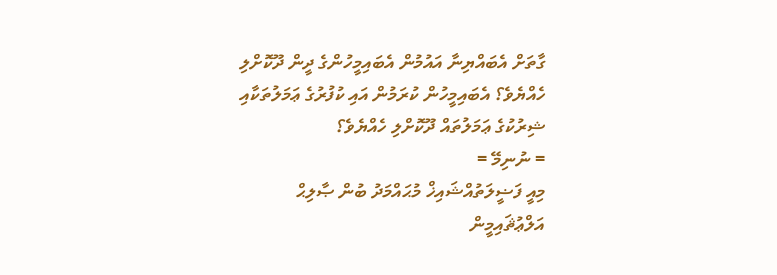ގާތަށް އެބައްޔިނާ އައުމުން އެބައިމީހުންގެ ދީން ދޫކޮށްލި ހެއްޔެވެ؟ އެބައިމީހުން ކުރަމުން އައި ކުފުރުގެ ޢަމަލުތަކާއި ޝިރުކުގެ ޢަމަލުތައް ދޫކޮށްލި ހެއްޔެވެ؟
= ނުނިމޭ =
މިއީ ފަޟީލަތުއްޝައިޚް މުޙައްމަދު ބުން ޞާލިޙް އަލްޢުޘައިމީން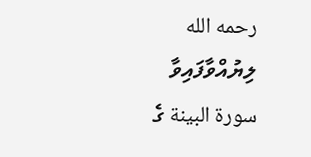رحمه الله ލިޔުއްވާފައިވާ سورة البينة ގެ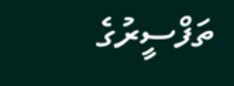ތަފްސީރުގެ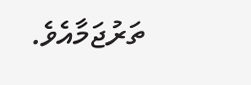ތަރުޖަމާއެވެ.